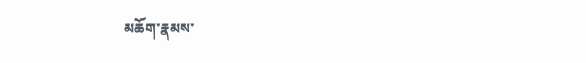མཆོག་རྣམས་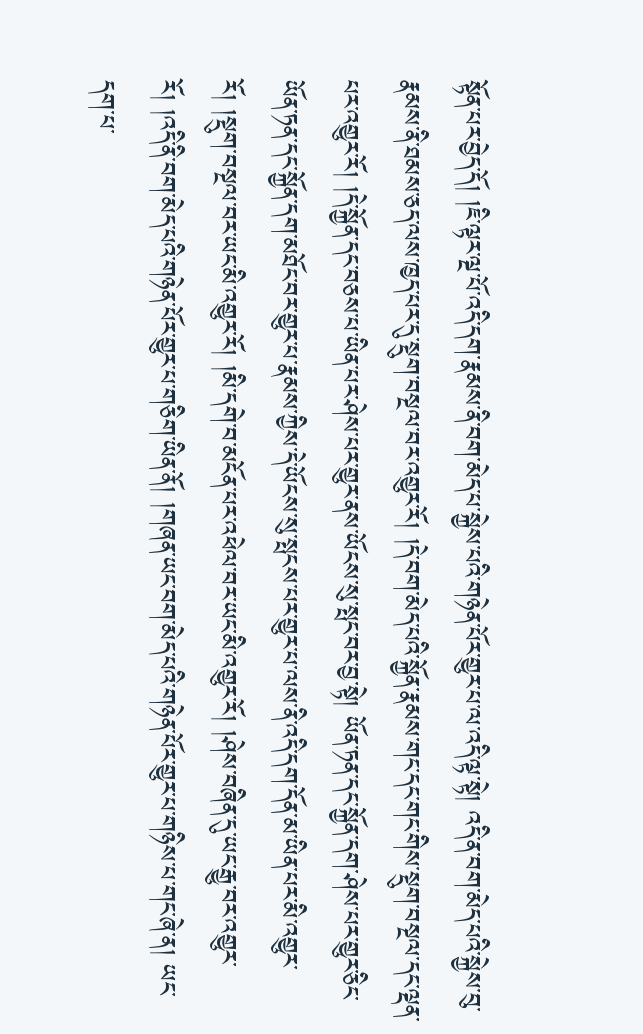སྟོན་པར་བྱེད་དོ། །ཇི་ལྟར་ལྔ་པོ་འདི་དག་རྣམས་ནི་བག་མེད་པ་སྐྱེས་པའི་གཉེན་པོར་གྱུར་པ་ལ་འདི་ལྟ་སྟེ། འདི་ན་བག་མེད་པའི་སྐྱེས་བུ་རྣམས་ནི་ཐམས་ཅད་ལས་ཁྱད་པར་དུ་སྡུག་བསྔལ་བར་འགྱུར་རོ། །དེ་བག་མེད་པའི་སྐྱོན་རྣམས་གང་དང་གང་གིས་སྡུག་བསྔལ་དང་ལྡན་པར་འགྱུར་རོ། །དེ་སྐྱོན་དང་བཅས་པ་ཡིན་པར་ཤེས་པར་གྱུར་ནས་ཡོངས་སུ་སྤང་བར་བྱ་སྟེ། ཡོན་ཏན་དང་སྐྱོན་དག་ཤེས་པར་གྱུར་ཅིང་ཡོན་ཏན་དང་སྐྱོན་དག་མཐོང་བར་གྱུར་པ་རྣམས་ཀྱིས་དེ་ཡོངས་སུ་སྤངས་པར་གྱུར་པ་ལས་ནི་འདི་དག་དོན་མ་ཡིན་པར་མི་འགྱུར་རོ། །སྡུག་བསྔལ་བར་ཡང་མི་འགྱུར་རོ། །མི་དགེ་བ་མངོན་པར་འཕེལ་བར་ཡང་མི་འགྱུར་རོ། །ཤེས་བཞིན་དུ་ཡང་རྒྱུ་བར་འགྱུར་རོ། །འདི་ནི་བག་མེད་པའི་གཉེན་པོར་གྱུར་པ་གཅིག་ཡིན་ནོ། །གཞན་ཡང་བག་མེད་པའི་གཉེན་པོར་གྱུར་པ་གཉིས་པ་གང་ཞེ་ན། ཡང་དག་པ་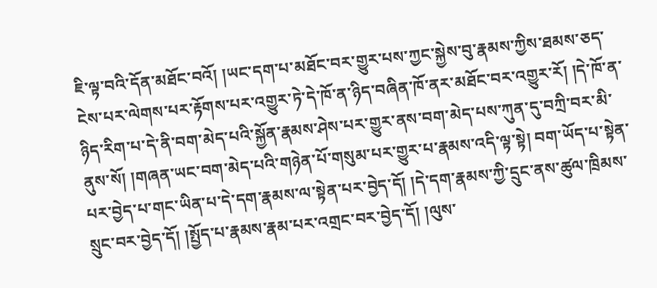ཇི་ལྟ་བའི་དོན་མཐོང་བའོ། །ཡང་དག་པ་མཐོང་བར་གྱུར་པས་ཀྱང་སྐྱེས་བུ་རྣམས་ཀྱིས་ཐམས་ཅད་ངེས་པར་ལེགས་པར་རྟོགས་པར་འགྱུར་ཏེ་དེ་ཁོ་ན་ཉིད་བཞིན་ཁོ་ནར་མཐོང་བར་འགྱུར་རོ། །དེ་ཁོ་ན་ཉིད་རིག་པ་དེ་ནི་བག་མེད་པའི་སྐྱོན་རྣམས་ཤེས་པར་གྱུར་ནས་བག་མེད་པས་ཀུན་དུ་བཀྲི་བར་མི་ནུས་སོ། །གཞན་ཡང་བག་མེད་པའི་གཉེན་པོ་གསུམ་པར་གྱུར་པ་རྣམས་འདི་ལྟ་སྟེ། བག་ཡོད་པ་སྟེན་པར་བྱེད་པ་གང་ཡིན་པ་དེ་དག་རྣམས་ལ་སྟེན་པར་བྱེད་དོ། །དེ་དག་རྣམས་ཀྱི་དྲུང་ནས་ཚུལ་ཁྲིམས་སྲུང་བར་བྱེད་དོ། །སྤྱོད་པ་རྣམས་རྣམ་པར་འགྲང་བར་བྱེད་དོ། །ལུས་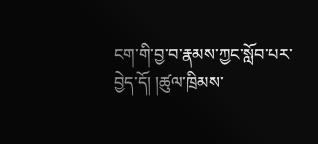ངག་གི་བྱ་བ་རྣམས་ཀྱང་སློབ་པར་བྱེད་དོ། །ཚུལ་ཁྲིམས་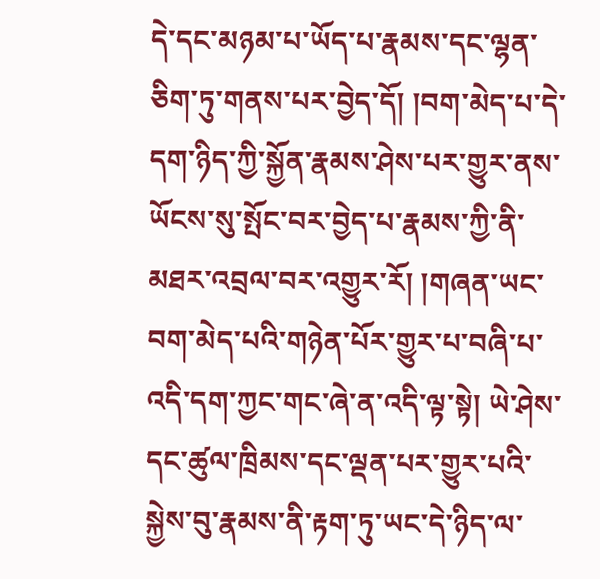དེ་དང་མཉམ་པ་ཡོད་པ་རྣམས་དང་ལྷན་ཅིག་ཏུ་གནས་པར་བྱེད་དོ། །བག་མེད་པ་དེ་དག་ཉིད་ཀྱི་སྐྱོན་རྣམས་ཤེས་པར་གྱུར་ནས་ཡོངས་སུ་སྤོང་བར་བྱེད་པ་རྣམས་ཀྱི་ནི་མཐར་འབྲལ་བར་འགྱུར་རོ། །གཞན་ཡང་བག་མེད་པའི་གཉེན་པོར་གྱུར་པ་བཞི་པ་འདི་དག་ཀྱང་གང་ཞེ་ན་འདི་ལྟ་སྟེ། ཡེ་ཤེས་དང་ཚུལ་ཁྲིམས་དང་ལྡན་པར་གྱུར་པའི་སྐྱེས་བུ་རྣམས་ནི་རྟག་ཏུ་ཡང་དེ་ཉིད་ལ་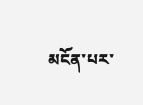མངོན་པར་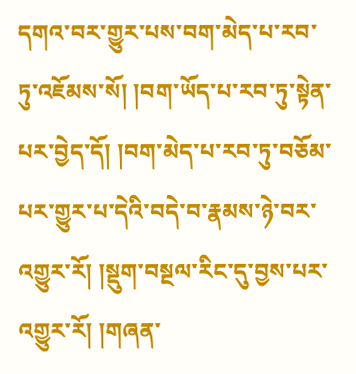དགའ་བར་གྱུར་པས་བག་མེད་པ་རབ་ཏུ་འཇོམས་སོ། །བག་ཡོད་པ་རབ་ཏུ་སྟེན་པར་བྱེད་དོ། །བག་མེད་པ་རབ་ཏུ་བཅོམ་པར་གྱུར་པ་དེའི་བདེ་བ་རྣམས་ཉེ་བར་འགྱུར་རོ། །སྡུག་བསྔལ་རིང་དུ་བྱས་པར་འགྱུར་རོ། །གཞན་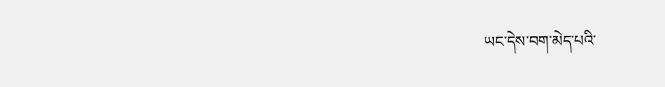ཡང་དེས་བག་མེད་པའི་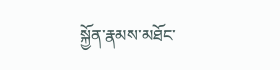སྐྱོན་རྣམས་མཐོང་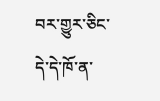བར་གྱུར་ཅིང་དེ་དེ་ཁོ་ན་